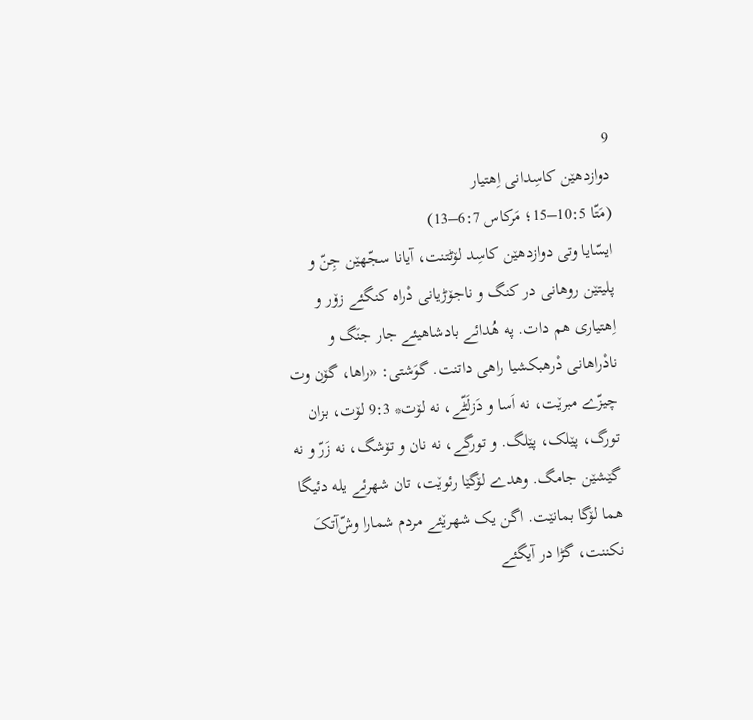9
دوازدهێن کاسِدانی اِهتیار
(مَتّا 10:5–15؛ مَرکاس 6:7–13)
ایسّایا وتی دوازدهێن کاسِد لۆٹتنت، آیانا سجّهێن جِنّ و پلیتێن روهانی در کنگ و ناجۆڑیانی دْراه کنگئے زۆر و اِهتیاری هم دات. په هُدائے بادشاهیئے جار جنَگ و نادْراهانی دْرهبکشیا راهی داتنت. گوَشتی: «راها، گۆن وت چیزّے مبرێت، نه اَسا و دَزلَٹّے، نه لۆت* 9:3 لۆت، بزان تورگ، پێلک، پێلگ. و تورگے، نه نان و تۆشگ، نه زَرّ و نه گێشێن جامگ. وهدے لۆگێا رئوێت، تان شهرئے یله دئیگا هما لۆگا بمانێت. اگن یک شهرێئے مردم شمارا وشّ‌آتکَ نکننت، گڑا در آیگئے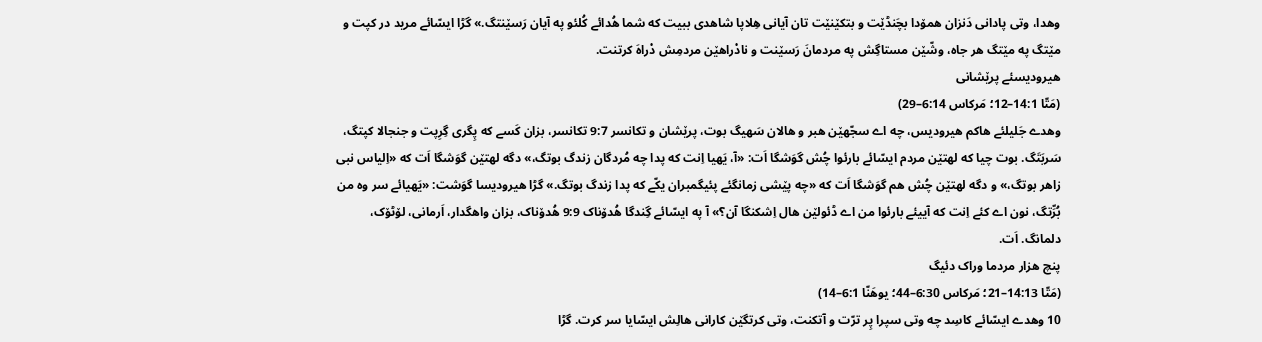وهدا، وتی پادانی دَنزان همۆدا بچَنڈێت و بتکێنێت تان آیانی هِلاپا شاهدی ببیت که شما هُدائے کُلئو په آیان رَسێنتگ.» گڑا ایسّائے مرید در کپت و مێتگ په مێتگ هر جاه، وشّێن مستاگِش په مردمانَ رَسێنت و نادْراهێن مردمِش دْراهَ کرتنت.
هیرودیسئے پرێشانی
(مَتّا 14:1–12؛ مَرکاس 6:14–29)
وهدے جَلیلئے هاکم هیرودیس، چه اے سجّهێن هبر و هالان سَهیگ بوت، پرێشان و تکانسر 9:7 تکانسر، بزان کَسے که پِگری گِرِپت و جنجالا کپتگ، سَربَتَگ. بوت چیا که لهتێن مردم ایسّائے بارئوا چُش گوَشگا اَت: «آ، یَهیا اِنت که پدا چه مُردگان زندگ بوتگ،» دگه لهتێن گوَشگا اَت که «اِلیاس نبی زاهر بوتگ،» و دگه لهتێن چُش هم گوَشگا اَت که «چه پێشی زمانگئے پئیگمبران یکّے که پدا زندگ بوتگ.» گڑا هیرودیسا گوَشت: «یَهیائے سر وه من بُرِّتگ، نون اے کئے اِنت که آییئے بارئوا من اے ڈئولێن هال اِشکنگا آن؟» آ په ایسّائے گِندگا هُدۆناک 9:9 هُدۆناک، بزان واهگدار، اَرمانی، لۆٹۆک، دلمانگ. اَت.
پنچ هزار مردما وراک دئیگ
(مَتّا 14:13–21؛ مَرکاس 6:30–44؛ یوهَنّا 6:1–14)
10 وهدے ایسّائے کاسِد چه وتی سپرا پِر ترّت و آتکنت، وتی کرتگێن کارانی هالِش ایسّایا سر کرت. گڑا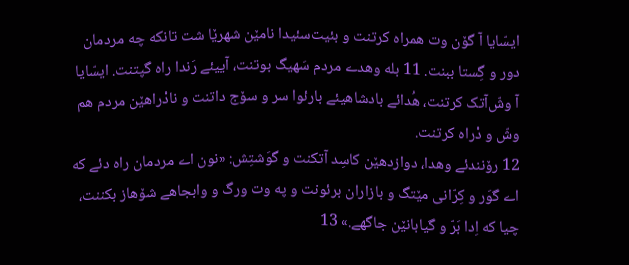ایسّایا آ گۆن وت همراه کرتنت و بئیت‌سئیدا نامێن شهرێا شت تانکه چه مردمان دور و گِستا ببنت. 11 بله وهدے مردم سَهیگ بوتنت، آییئے رَندا راه گپتنت. ایسّایا آ وشّ‌آتک کرتنت، هُدائے بادشاهیئے بارئوا سر و سۆج داتنت و نادْراهێن مردم هم وشّ و دْراه کرتنت.
12 رۆنندئے وهدا، دوازدهێن کاسِد آتکنت و گوَشتِش: «نون اے مردمان راه دئے که اے گوَر و کِرّانی مێتگ و بازاران برئونت و په وت ورگ و وابجاهے شۆهاز بکننت، چیا که اِدا بَرّ و گیابانێن جاگهے.» 13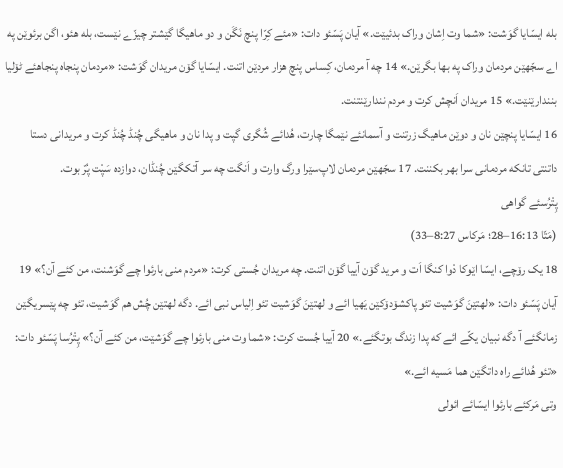بله ایسّایا گوَشت: «شما وت اِشان وراک بدئیێت.» آیان پَسّئو دات: «مئے کِرّا پنچ نَگَن و دو ماهیگا گێشتر چیزّے نێست، بله هئو، اگن برئوێن په اے سجّهێن مردمان وراک په بها بگرێن.» 14 چه آ مردمان، کِساس پنچ هزار مردێن اتنت. ایسّایا گۆن مریدان گوَشت: «مردمان پنجاه پنجاهئے ٹۆلیا بنندارێنێت.» 15 مریدان اَنچش کرت و مردم نندارێنتنت.
16 ایسّایا پنچێن نان و دوێن ماهیگ زرتنت و آسمانئے نێمگا چارت، هُدائے شُگری گپت و پدا نان و ماهیگی چُنڈ چُنڈ کرت و مریدانی دستا داتنتی تانکه مردمانی سرا بهر بکننت. 17 سجّهێن مردمان لاپ‌سێرا ورگ وارت و اَنگت چه سر آتکگێن چُنڈان، دوازده سَپْت پُرّ بوت.
پِتْرُسئے گواهی
(مَتّا 16:13–28؛ مَرکاس 8:27–33)
18 یک رۆچے، ایسّا اێوکا دْوا کنگا اَت و مرید گۆن آییا گۆن اتنت. چه مریدان جُستی کرت: «مردم منی بارئوا چے گوَشنت، من کئے آن؟» 19 آیان پَسّئو دات: «لهتێنَ گوَشیت تئو پاکشۆدۆکێن یَهیا ائے و لهتێنَ گوَشیت تئو اِلیاس نبی ائے. دگه لهتێن چُش هم گوَشیت، تئو چه پێسریگێن زمانگئے آ دگه نبیان یکّے ائے که پدا زندگ بوتگئے.» 20 آییا جُست کرت: «شما وت منی بارئوا چے گوَشێت، من کئے آن؟» پِتْرُسا پَسّئو دات: «تئو هُدائے راه داتگێن هما مَسیه ائے.»
وتی مَرکئے بارئوا ایسّائے ائولی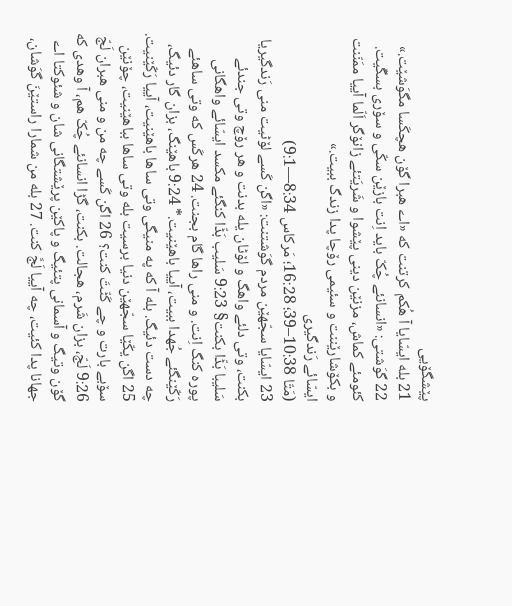پێشگۆیی
21 بله ایسّایا آ هُکم کرتنت که «اے هبرا گۆن هچکَسا مگوَشێت.» 22 گوَشتی: «انسانئے چُکّ باید اِنت بازێن سکّی و سۆری بسگّیت. کئومئے کماش، مزنێن دینی پێشوا و شَریَتئے زانۆگر اَلّما آییا ممَنّنت و بکۆشارێننت و سئیمی رۆچا پدا زندگ ببیت.»
ایسّائے رَندگیری
(مَتّا 10:38–39؛ 16:28؛ مَرکاس 8:34—9:1)
23 ایسّایا سجّهێن مردم گوَشتنت: «اگن کَسے لۆٹیت منی رَندگیریا بکنت، وتی دلئے واهگ و لۆٹان یله بدنت و هر رۆچ وتی جندئے سَلیبا بَڈّا بکنت§ 9:23 سَلیب بَڈّا کنگئے مکسد ایسّائے واهگانی پوره کنگ اِنت. و منی راها گام بجنت. 24 هرکَس که وتی ساهئے رَکّێنگئے جُهدا ببیت، آییا باهێنیت.* 9:24 باهێنگ، بزان گار دئیگ، چه دست دئیگ. بله آ که په منیگی وتی ساها باهێنیت، آییا رَکّێنیت. 25 اگن یکّێا سجّهێن دنیا برسیت بله وتی ساها بباهێنیت، چۆنێن سۆبے بارت و چے کَٹّتَ کنت؟ 26 اگن کَسے چه من و منی هبران لَجّ 9:26 لَجّ، بزان شَرم، هجالت. بکنت، گڑا انسانئے چُکّ هم، آ وهدی که گۆن وتیگ و آسمانی پتئیگ و پاکێن پرێشتگانی شان و شئوکتا اے جهانا پدا کئیت، چه آییا لَجَّ کنت. 27 بله من شمارا راستێنَ گوَشان،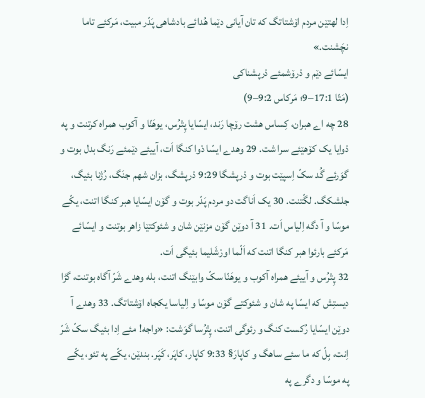اِدا لهتێن مردم اۆشتاتگ که تان آیانی دێما هُدائے بادشاهی پَدّر مبیت، مَرکئے تاما نچَشنت.»
ایسّائے دێم و دْرۆشمئے دْرپشناکی
(مَتّا 17:1–9؛ مَرکاس 9:2–9)
28 چه اے هبران، کِساس هشت رۆچا رَند، ایسّایا پِتْرُس، یوهَنّا و آکوب همراه کرتنت و په دْوایا یک کۆهێئے سرا شت. 29 وهدے ایسّا دْوا کنگا اَت، آییئے دێمئے رَنگ بدل بوت و گوَرئے گُد سکّ اِسپێت بوت و دْرپشگا 9:29 دْرپشگ، بزان شهم جنَگ، رُژنا بئیگ، جلشکگ. لگّتنت. 30 یک اَناگت دو مردم پَدّر بوت و گۆن ایسّایا هبر کنگا اتنت، یکّے موسّا و آ دگه اِلیاس اَت. 31 آ دوێن گۆن مزنێن شان و شئوکتێا زاهر بوتنت و ایسّائے مَرکئے بارئوا هبر کنگا اتنت که اَلّما اورْشَلیما بئیگی اَت.
32 پِتْرُس و آییئے همراه آکوب و یوهَنّا سکّ وابێنگ اتنت، بله وهدے شَرّ آگاه بوتنت، گڑا دیستِش که ایسّا په شان و شئوکتے گۆن موسّا و اِلیاسا یکجاه اۆشتاتگ. 33 وهدے آ دوێن ایسّایا رُکست کنگ و رئوگی اتنت، پِتْرُسا گوَشت: «واجه! مئے اِدا بئیگ سکّ شَرّ اِنت، بِلّ که ما سئے ساهگ و کاپارَ§ 9:33 کاپار، کاپَر، کَپَر. بندێن، یکّے په تئو، یکّے په موسّا و دگرے په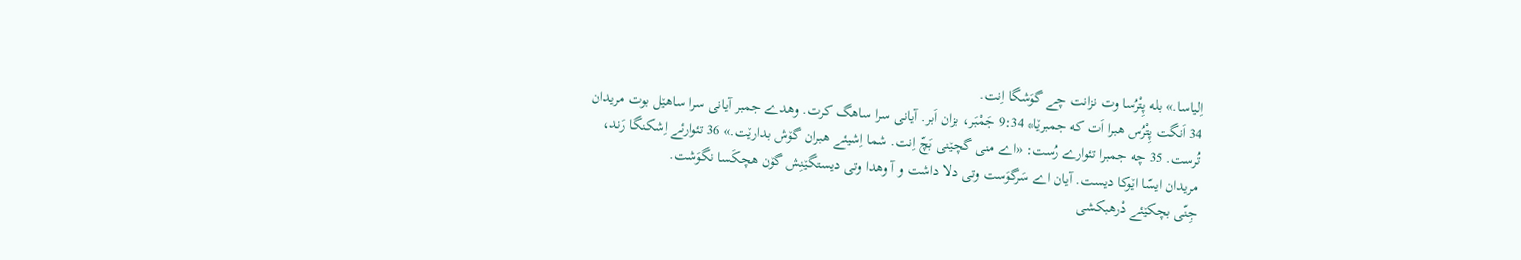اِلیاسا.» بله پِتْرُسا وت نزانت چے گوَشگا اِنت.
34 اَنگت پِتْرُس هبرا اَت که جمبرێا* 9:34 جَمْبَر، بزان اَبر. آیانی سرا ساهگ کرت. وهدے جمبر آیانی سرا ساهێل بوت مریدان تُرست. 35 چه جمبرا تئوارے رُست: «اے منی گچێنی بَچّ اِنت. شما اِشیئے هبران گۆش بدارێت.» 36 تئوارئے اِشکنگا رَند، مریدان ایسّا اێوکا دیست. آیان اے سَرگوَست وتی دلا داشت و آ وهدا وتی دیستگێنِش گۆن هچکَسا نگوَشت.
جِنّی بچکێئے دْرهبکشی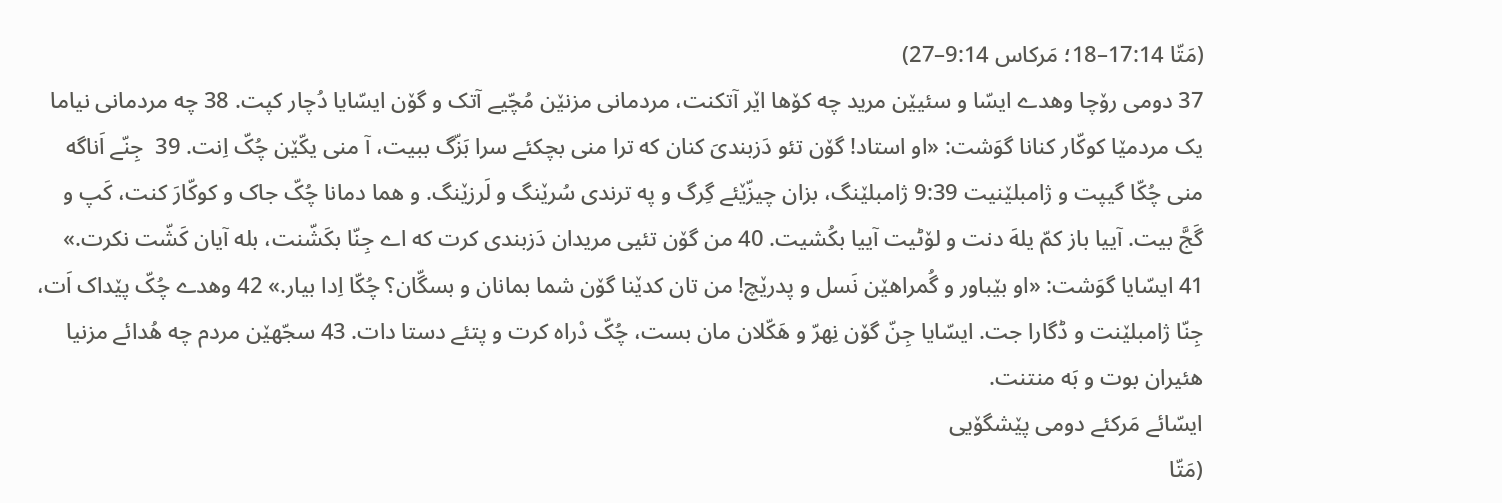(مَتّا 17:14–18؛ مَرکاس 9:14–27)
37 دومی رۆچا وهدے ایسّا و سئیێن مرید چه کۆها اێر آتکنت، مردمانی مزنێن مُچّیے آتک و گۆن ایسّایا دُچار کپت. 38 چه مردمانی نیاما یک مردمێا کوکّار کنانا گوَشت: «او استاد! گۆن تئو دَزبندیَ کنان که ترا منی بچکئے سرا بَزّگ ببیت، آ منی یکّێن چُکّ اِنت. 39  جِنّے اَناگه منی چُکّا گیپت و ژامبلێنیت 9:39 ژامبلێنگ، بزان چیزّێئے گِرگ و په ترندی سُرێنگ و لَرزێنگ. و هما دمانا چُکّ جاک و کوکّارَ کنت، کَپ و گَجَّ بیت. آییا باز کمّ یلهَ دنت و لۆٹیت آییا بکُشیت. 40 من گۆن تئیی مریدان دَزبندی کرت که اے جِنّا بکَشّنت، بله آیان کَشّت نکرت.» 41 ایسّایا گوَشت: «او بێباور و گُمراهێن نَسل و پدرێچ! من تان کدێنا گۆن شما بمانان و بسگّان؟ چُکّا اِدا بیار.» 42 وهدے چُکّ پێداک اَت، جِنّا ژامبلێنت و ڈگارا جت. ایسّایا جِنّ گۆن نِهرّ و هَکّلان مان بست، چُکّ دْراه کرت و پتئے دستا دات. 43 سجّهێن مردم چه هُدائے مزنیا هئیران بوت و بَه منتنت.
ایسّائے مَرکئے دومی پێشگۆیی
(مَتّا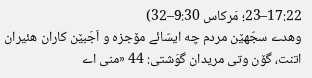17:22–23؛ مَرکاس 9:30–32)
وهدے سجّهێن مردم چه ایسّائے مۆجزه و اَجَبێن کاران هئیران اتنت، گۆن وتی مریدان گوَشتی: 44 «منی اے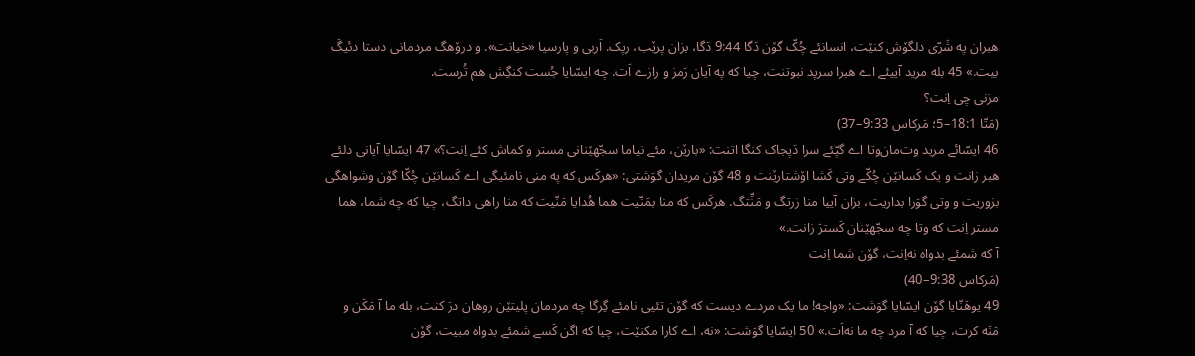هبران په شَرّی دلگۆش کنێت، انسانئے چُکّ گۆن دَگا 9:44 دَگا، بزان پرێب، رپک. اَربی و پارسیا «خیانت». و درۆهگ مردمانی دستا دئیگَ بیت.» 45 بله مرید آییئے اے هبرا سرپد نبوتنت، چیا که په آیان رَمز و رازے اَت. چه ایسّایا جُست کنگِش هم تُرست.
مزنی چی اِنت؟
(مَتّا 18:1–5؛ مَرکاس 9:33–37)
46 ایسّائے مرید وت‌مان‌وتا اے گپّئے سرا دَپجاک کنگا اتنت: «بارێن، مئے نیاما سجّهێنانی مستر و کماش کئے اِنت؟» 47 ایسّایا آیانی دلئے هبر زانت و یک کَسانێن چُکّے وتی کَشا اۆشتارێنت و 48 گۆن مریدان گوَشتی: «هرکَس که په منی نامئیگی اے کَسانێن چُکّا گۆن وشواهگی بزوریت و وتی گوَرا بداریت، بزان آییا منا زرتگ و مَنِّتگ. هرکَس که منا بمَنّیت هما هُدایا مَنّیت که منا راهی داتگ، چیا که چه شما، هما مستر اِنت که وتا چه سجّهێنان کَسترَ زانت.»
آ که شمئے بدواه نه‌اِنت، گۆن شما اِنت
(مَرکاس 9:38–40)
49 یوهَنّایا گۆن ایسّایا گوَشت: «واجه! ما یک مردے دیست که گۆن تئیی نامئے گِرگا چه مردمان پلیتێن روهان درَ کنت، بله ما آ مَکَن و مَنَه کرت، چیا که آ مرد چه ما نه‌اَت.» 50 ایسّایا گوَشت: «نه، اے کارا مکنێت، چیا که اگن کَسے شمئے بدواه مبیت، گۆن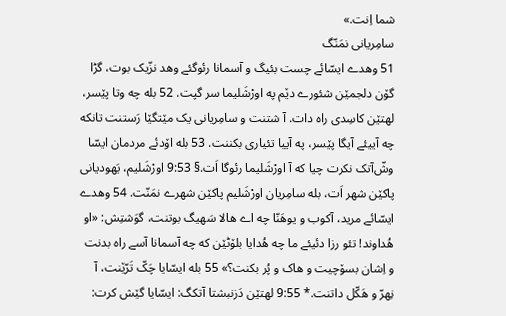شما اِنت.»
سامِریانی نمَنّگ
51 وهدے ایسّائے چست بئیگ و آسمانا رئوگئے وهد نزّیک بوت، گڑا گۆن دلجمێن شئورے دێم په اورْشَلیما سر گپت. 52 بله چه وتا پێسر، لهتێن کاسِدی راه دات. آ شتنت و سامِریانی یک مێتگێا رَستنت تانکه چه آییئے آیگا پێسر، په آییا تئیاری بکننت. 53 بله اۆدئے مردمان ایسّا وشّ‌آتک نکرت چیا که آ اورْشَلیما رئوگا اَت.§ 9:53 اورْشَلیم، یَهودیانی پاکێن شهر اَت، بله سامِریان اورْشَلیم پاکێن شهرے نمَنّت. 54 وهدے ایسّائے مرید، آکوب و یوهَنّا چه اے هالا سَهیگ بوتنت، گوَشتِش: «او هُداوند! تئو رزا دئیئے ما چه هُدایا بلۆٹێن که چه آسمانا آسے راه بدنت و اِشان بسۆچیت و هاک و پُر بکنت؟» 55 بله ایسّایا چَکّ تَرّێنت، آ نِهرّ و هَکّل داتنت.* 9:55 لهتێن دَزنبشتا آتکگ: ایسّایا گێش کرت: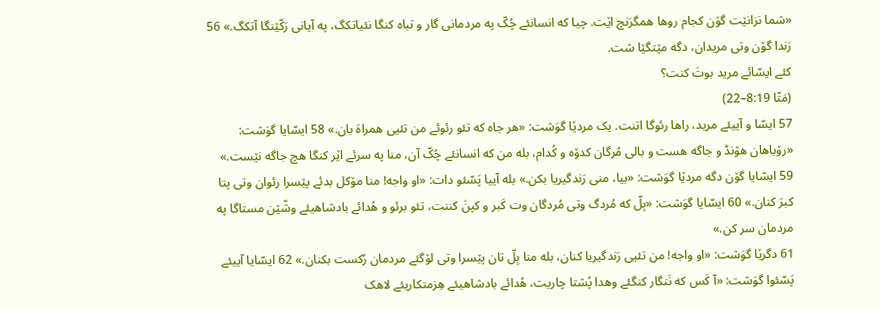«شما نزانێت گۆن کجام روها همگرَنچ اێت. چیا که انسانئے چُکّ په مردمانی گار و تباه کنگا نئیاتکگ، په آیانی رَکّێنگا آتکگ.» 56 رَندا گۆن وتی مریدان، دگه مێتگێا شت.
کئے ایسّائے مرید بوتَ کنت؟
(مَتّا 8:19–22)
57 ایسّا و آییئے مرید، راها رئوگا اتنت. یک مردێا گوَشت: «هر جاه که تئو رئوئے من تئیی همراهَ بان.» 58 ایسّایا گوَشت: «رۆباهان هۆنڈ و جاگه هست و بالی مُرگان کدۆه و کُدام، بله من که انسانئے چُکّ آن، منا په سرئے اێر کنگا هچ جاگه نێست.»
59 ایسّایا گۆن دگه مردێا گوَشت: «بیا، منی رَندگیریا بکن.» بله آییا پَسّئو دات: «او واجه! منا مۆکل بدئے پێسرا رئوان وتی پتا کبرَ کنان.» 60 ایسّایا گوَشت: «بِلّ که مُردگ وتی مُردگان وت کَبر و کپنَ کننت، تئو برئو و هُدائے بادشاهیئے وشّێن مستاگا په مردمان سر کن.»
61 دگرێا گوَشت: «او واجه! من تئیی رَندگیریا کنان، بله منا بِلّ تان پێسرا وتی لۆگئے مردمان رُکست بکنان.» 62 ایسّایا آییئے پَسّئوا گوَشت: «آ کَس که نَنگار کنگئے وهدا پُشتا چاریت، هُدائے بادشاهیئے هِزمتکاریئے لاهک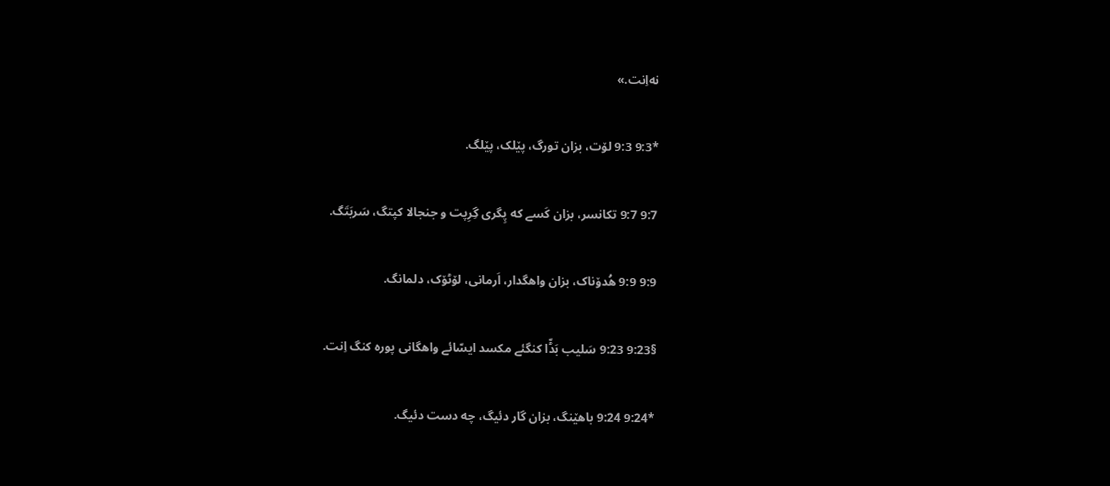نه‌اِنت.»

*9:3 9:3 لۆت، بزان تورگ، پێلک، پێلگ.

9:7 9:7 تکانسر، بزان کَسے که پِگری گِرِپت و جنجالا کپتگ، سَربَتَگ.

9:9 9:9 هُدۆناک، بزان واهگدار، اَرمانی، لۆٹۆک، دلمانگ.

§9:23 9:23 سَلیب بَڈّا کنگئے مکسد ایسّائے واهگانی پوره کنگ اِنت.

*9:24 9:24 باهێنگ، بزان گار دئیگ، چه دست دئیگ.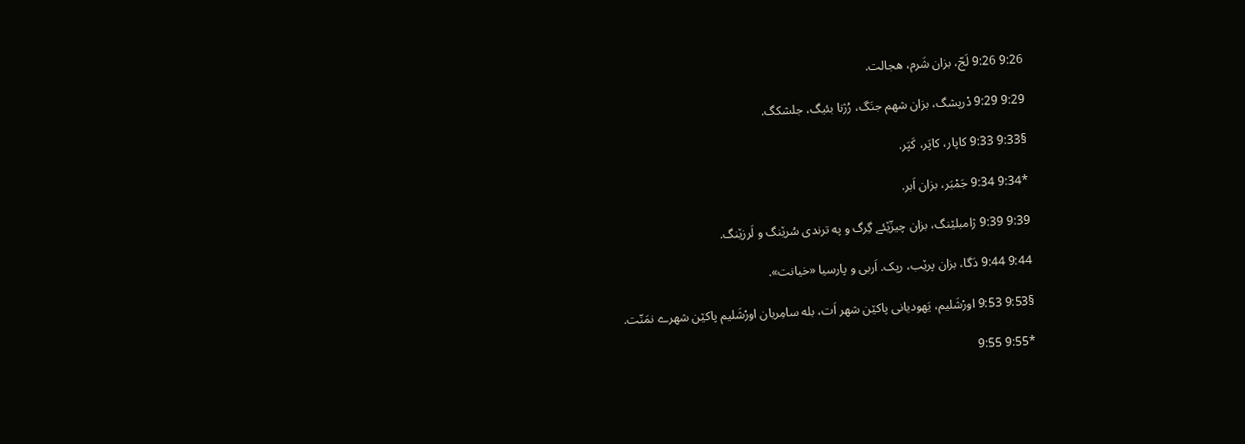9:26 9:26 لَجّ، بزان شَرم، هجالت.

9:29 9:29 دْرپشگ، بزان شهم جنَگ، رُژنا بئیگ، جلشکگ.

§9:33 9:33 کاپار، کاپَر، کَپَر.

*9:34 9:34 جَمْبَر، بزان اَبر.

9:39 9:39 ژامبلێنگ، بزان چیزّێئے گِرگ و په ترندی سُرێنگ و لَرزێنگ.

9:44 9:44 دَگا، بزان پرێب، رپک. اَربی و پارسیا «خیانت».

§9:53 9:53 اورْشَلیم، یَهودیانی پاکێن شهر اَت، بله سامِریان اورْشَلیم پاکێن شهرے نمَنّت.

*9:55 9:55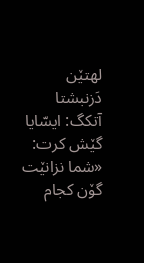لهتێن دَزنبشتا آتکگ: ایسّایا گێش کرت: «شما نزانێت گۆن کجام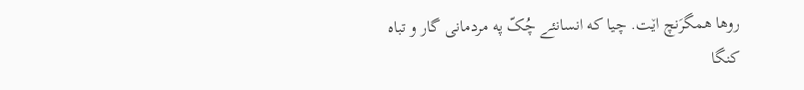روها همگرَنچ اێت. چیا که انسانئے چُکّ په مردمانی گار و تباه کنگا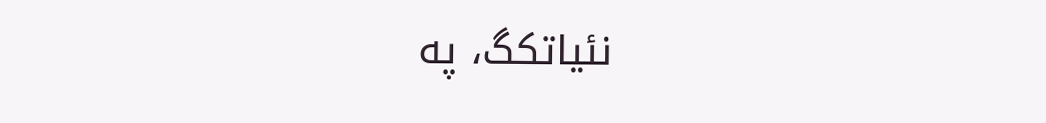نئیاتکگ، په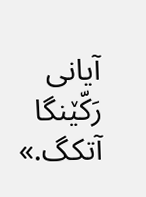آیانی رَکّێنگا آتکگ.»